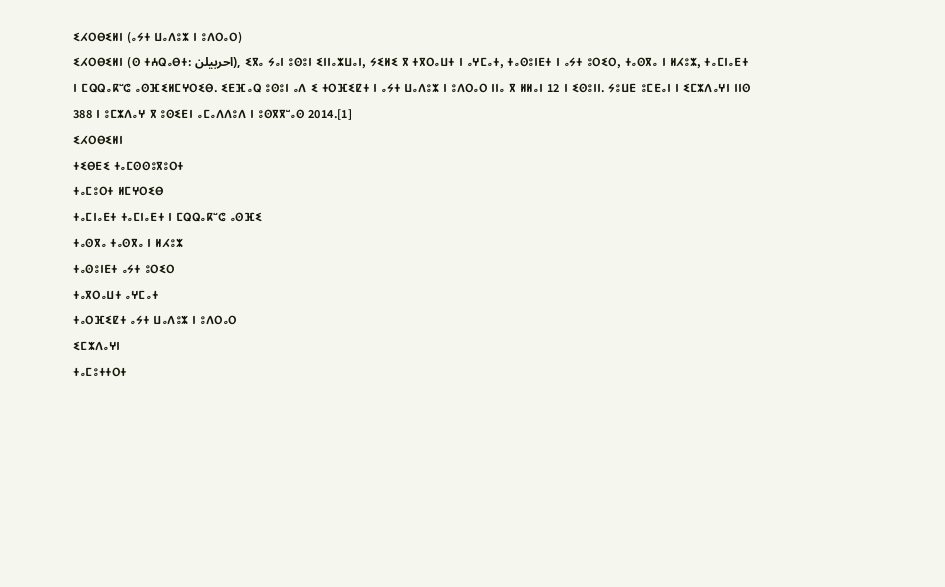ⵉⵃⵔⴱⵉⵍⵏ (ⴰⵢⵜ ⵡⴰⴷⵓⵣ ⵏ ⵓⴷⵔⴰⵔ)
ⵉⵃⵔⴱⵉⵍⵏ (ⵙ ⵜⵄⵕⴰⴱⵜ: احربيلن), ⵉⴳⴰ ⵢⴰⵏ ⵓⵙⵓⵏ ⵉⵏⵏⴰⵣⵡⴰⵏ, ⵢⵉⵍⵉ ⴳ ⵜⴳⵔⴰⵡⵜ ⵏ ⴰⵖⵎⴰⵜ, ⵜⴰⵙⵓⵏⴹⵜ ⵏ ⴰⵢⵜ ⵓⵔⵉⵔ, ⵜⴰⵙⴳⴰ ⵏ ⵍⵃⵓⵣ, ⵜⴰⵎⵏⴰⴹⵜ ⵏ ⵎⵕⵕⴰⴽⵯⵛ ⴰⵙⴼⵉⵍⵎⵖⵔⵉⴱ. ⵉⴹⴼⴰⵕ ⵓⵙⵓⵏ ⴰⴷ ⵉ ⵜⵔⴼⵉⵇⵜ ⵏ ⴰⵢⵜ ⵡⴰⴷⵓⵣ ⵏ ⵓⴷⵔⴰⵔ ⵏⵏⴰ ⴳ ⵍⵍⴰⵏ 12 ⵏ ⵉⵙⵓⵏⵏ. ⵢⵓⵡⴹ ⵓⵎⴹⴰⵏ ⵏ ⵉⵎⵣⴷⴰⵖⵏ ⵏⵏⵙ 388 ⵏ ⵓⵎⵣⴷⴰⵖ ⴳ ⵓⵙⵉⴹⵏ ⴰⵎⴰⴷⴷⵓⴷ ⵏ ⵓⵙⴳⴳⵯⴰⵙ 2014.[1]
ⵉⵃⵔⴱⵉⵍⵏ
ⵜⵉⴱⴹⵉ ⵜⴰⵎⵙⵙⵓⴳⵓⵔⵜ
ⵜⴰⵎⵓⵔⵜ ⵍⵎⵖⵔⵉⴱ
ⵜⴰⵎⵏⴰⴹⵜ ⵜⴰⵎⵏⴰⴹⵜ ⵏ ⵎⵕⵕⴰⴽⵯⵛ ⴰⵙⴼⵉ
ⵜⴰⵙⴳⴰ ⵜⴰⵙⴳⴰ ⵏ ⵍⵃⵓⵣ
ⵜⴰⵙⵓⵏⴹⵜ ⴰⵢⵜ ⵓⵔⵉⵔ
ⵜⴰⴳⵔⴰⵡⵜ ⴰⵖⵎⴰⵜ
ⵜⴰⵔⴼⵉⵇⵜ ⴰⵢⵜ ⵡⴰⴷⵓⵣ ⵏ ⵓⴷⵔⴰⵔ
ⵉⵎⵣⴷⴰⵖⵏ
ⵜⴰⵎⵓⵜⵜⵔⵜ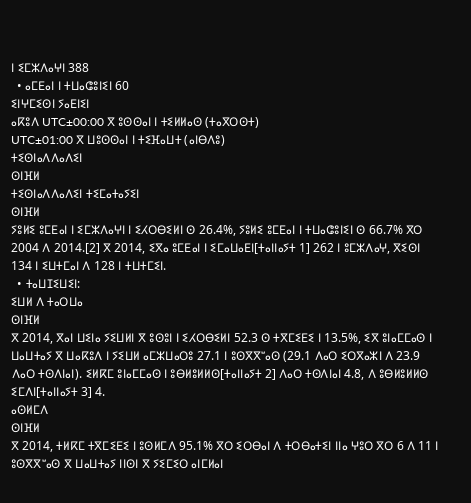ⵏ ⵉⵎⵣⴷⴰⵖⵏ 388
  • ⴰⵎⴹⴰⵏ ⵏ ⵜⵡⴰⵛⵓⵏⵉⵏ 60
ⵉⵏⵖⵎⵉⵙⵏ ⵢⴰⴹⵏⵉⵏ
ⴰⴽⵓⴷ UTC±00:00 ⴳ ⵓⵙⵙⴰⵏ ⵏ ⵜⵉⵍⵍⴰⵙ (ⵜⴰⴳⵔⵙⵜ)
UTC±01:00 ⴳ ⵡⵓⵙⵙⴰⵏ ⵏ ⵜⵉⴼⴰⵡⵜ (ⴰⵏⴱⴷⵓ)
ⵜⵉⵙⵏⴰⴷⴷⴰⴷⵉⵏ
ⵙⵏⴼⵍ
ⵜⵉⵙⵏⴰⴷⴷⴰⴷⵉⵏ ⵜⵉⵎⴰⵜⴰⵢⵉⵏ
ⵙⵏⴼⵍ
ⵢⵓⵍⵉ ⵓⵎⴹⴰⵏ ⵏ ⵉⵎⵣⴷⴰⵖⵏ ⵏ ⵉⵃⵔⴱⵉⵍⵏ ⵙ 26.4%, ⵢⵓⵍⵉ ⵓⵎⴹⴰⵏ ⵏ ⵜⵡⴰⵛⵓⵏⵉⵏ ⵙ 66.7% ⴳⵔ 2004 ⴷ 2014.[2] ⴳ 2014, ⵉⴳⴰ ⵓⵎⴹⴰⵏ ⵏ ⵉⵎⴰⵡⴰⴹⵏ[ⵜⴰⵏⵏⴰⵢⵜ 1] 262 ⵏ ⵓⵎⵣⴷⴰⵖ, ⴳⵉⵙⵏ 134 ⵏ ⵉⵡⵜⵎⴰⵏ ⴷ 128 ⵏ ⵜⵡⵜⵎⵉⵏ.
  • ⵜⴰⵡⵊⵉⵡⵉⵏ:
ⵉⵡⵍ ⴷ ⵜⴰⵔⵡⴰ
ⵙⵏⴼⵍ
ⴳ 2014, ⴳⴰⵏ ⵡⵉⵏⴰ ⵢⵉⵡⵍⵏ ⴳ ⵓⵙⵓⵏ ⵏ ⵉⵃⵔⴱⵉⵍⵏ 52.3 ⵙ ⵜⴳⵎⵉⴹⵉ ⵏ 13.5%, ⵉⴳ ⵓⵏⴰⵎⵎⴰⵙ ⵏ ⵡⴰⵡⵜⴰⵢ ⴳ ⵡⴰⴽⵓⴷ ⵏ ⵢⵉⵡⵍ ⴰⵎⵣⵡⴰⵔⵓ 27.1 ⵏ ⵓⵙⴳⴳⵯⴰⵙ (29.1 ⴷⴰⵔ ⵉⵔⴳⴰⵣⵏ ⴷ 23.9 ⴷⴰⵔ ⵜⵙⴷⵏⴰⵏ). ⵉⵍⴽⵎ ⵓⵏⴰⵎⵎⴰⵙ ⵏ ⵓⴱⵍⵓⵍⵍⵙ[ⵜⴰⵏⵏⴰⵢⵜ 2] ⴷⴰⵔ ⵜⵙⴷⵏⴰⵏ 4.8, ⴷ ⵓⴱⵍⵓⵍⵍⵙ ⵉⵎⴷⵏ[ⵜⴰⵏⵏⴰⵢⵜ 3] 4.
ⴰⵙⵍⵎⴷ
ⵙⵏⴼⵍ
ⴳ 2014, ⵜⵍⴽⵎ ⵜⴳⵎⵉⴹⵉ ⵏ ⵓⵙⵍⵎⴷ 95.1% ⴳⵔ ⵉⵔⴱⴰⵏ ⴷ ⵜⵔⴱⴰⵜⵉⵏ ⵏⵏⴰ ⵖⵓⵔ ⴳⵔ 6 ⴷ 11 ⵏ ⵓⵙⴳⴳⵯⴰⵙ ⴳ ⵡⴰⵡⵜⴰⵢ ⵏⵏⵙⵏ ⴳ ⵢⵉⵎⵉⵔ ⴰⵏⵎⵍⴰⵏ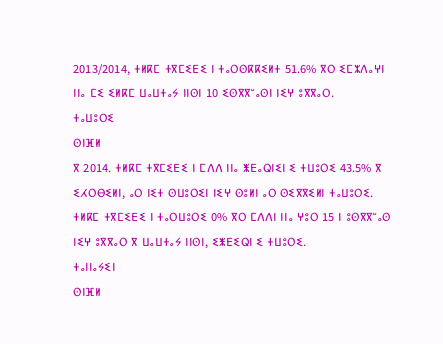2013/2014, ⵜⵍⴽⵎ ⵜⴳⵎⵉⴹⵉ ⵏ ⵜⴰⵔⵙⴽⴽⵉⵍⵜ 51.6% ⴳⵔ ⵉⵎⵣⴷⴰⵖⵏ ⵏⵏⴰ ⵎⵉ ⵉⵍⴽⵎ ⵡⴰⵡⵜⴰⵢ ⵏⵏⵙⵏ 10 ⵉⵙⴳⴳⵯⴰⵙⵏ ⵏⵉⵖ ⵓⴳⴳⴰⵔ.
ⵜⴰⵡⵓⵔⵉ
ⵙⵏⴼⵍ
ⴳ 2014. ⵜⵍⴽⵎ ⵜⴳⵎⵉⴹⵉ ⵏ ⵎⴷⴷ ⵏⵏⴰ ⵥⴹⴰⵕⵏⵉⵏ ⵉ ⵜⵡⵓⵔⵉ 43.5% ⴳ ⵉⵃⵔⴱⵉⵍⵏ, ⴰⵔ ⵏⵉⵜ ⵙⵡⵓⵔⵉⵏ ⵏⵉⵖ ⵙⵓⵍⵏ ⴰⵔ ⵙⵉⴳⴳⵉⵍⵏ ⵜⴰⵡⵓⵔⵉ. ⵜⵍⴽⵎ ⵜⴳⵎⵉⴹⵉ ⵏ ⵜⴰⵔⵡⵓⵔⵉ 0% ⴳⵔ ⵎⴷⴷⵏ ⵏⵏⴰ ⵖⵓⵔ 15 ⵏ ⵓⵙⴳⴳⵯⴰⵙ ⵏⵉⵖ ⵓⴳⴳⴰⵔ ⴳ ⵡⴰⵡⵜⴰⵢ ⵏⵏⵙⵏ, ⵉⵥⴹⵉⵕⵏ ⵉ ⵜⵡⵓⵔⵉ.
ⵜⴰⵏⵏⴰⵢⵉⵏ
ⵙⵏⴼⵍ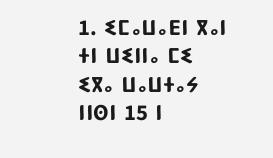1. ⵉⵎⴰⵡⴰⴹⵏ ⴳⴰⵏ ⵜⵏ ⵡⵉⵏⵏⴰ ⵎⵉ ⵉⴳⴰ ⵡⴰⵡⵜⴰⵢ ⵏⵏⵙⵏ 15 ⵏ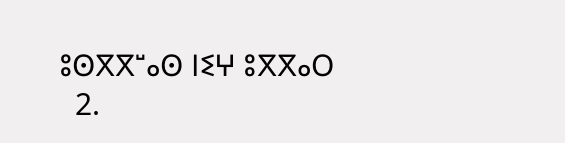ⵓⵙⴳⴳⵯⴰⵙ ⵏⵉⵖ ⵓⴳⴳⴰⵔ
  2.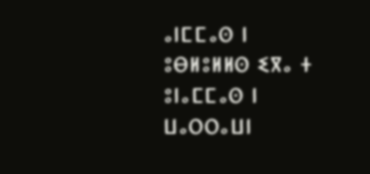ⴰⵏⵎⵎⴰⵙ ⵏ ⵓⴱⵍⵓⵍⵍⵙ ⵉⴳⴰ ⵜ ⵓⵏⴰⵎⵎⴰⵙ ⵏ ⵡⴰⵔⵔⴰⵡⵏ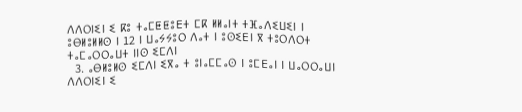ⴷⴷⵔⵏⵉⵏ ⵉ ⴽⵓ ⵜⴰⵎⵟⵟⵓⴹⵜ ⵎⴽ ⵍⵍⴰⵏⵜ ⵜⴼⴰⴷⵉⵡⵉⵏ ⵏ ⵓⴱⵍⵓⵍⵍⵙ ⵏ 12 ⵏ ⵡⴰⵢⵢⵓⵔ ⴷⴰⵜ ⵏ ⵓⵙⵉⴹⵏ ⴳ ⵜⵓⵔⴷⵔⵜ ⵜⴰⵎⴰⵔⵔⴰⵡⵜ ⵏⵏⵙ ⵉⵎⴷⵏ
  3. ⴰⴱⵍⵓⵍⵙ ⵉⵎⴷⵏ ⵉⴳⴰ ⵜ ⵓⵏⴰⵎⵎⴰⵙ ⵏ ⵓⵎⴹⴰⵏ ⵏ ⵡⴰⵔⵔⴰⵡⵏ ⴷⴷⵔⵏⵉⵏ ⵉ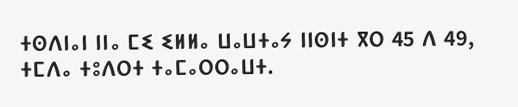ⵜⵙⴷⵏⴰⵏ ⵏⵏⴰ ⵎⵉ ⵉⵍⵍⴰ ⵡⴰⵡⵜⴰⵢ ⵏⵏⵙⵏⵜ ⴳⵔ 45 ⴷ 49, ⵜⵎⴷⴰ ⵜⵓⴷⵔⵜ ⵜⴰⵎⴰⵔⵔⴰⵡⵜ.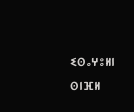ⵉⵙⴰⵖⵓⵍⵏ
ⵙⵏⴼⵍ